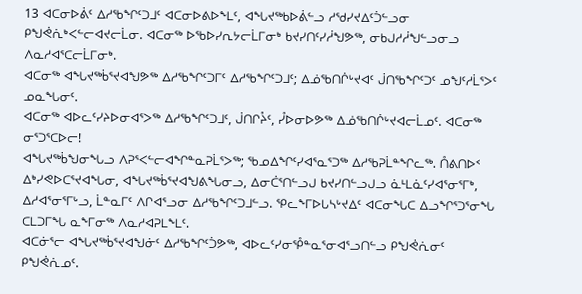13 ᐊᑕᓂᐅᕖᑦ ᐃᓱᖃᖏᑦᑐᒧᑦ ᐊᑕᓂᐅᕕᐅᖕᒪᑦ, ᐊᖓᔪᖅᑲᐅᕖᓪᓗ ᓱᖁᓯᔪᐃᑦᑑᓪᓗᓂ ᑭᖑᕚᕇᒃᐸᓪᓕᐊᔪᓕᒫᓂ. ᐊᑕᓂᖅ ᐅᖃᐅᓯᕆᔭᓕᒫᒥᓂᒃ ᑲᔪᓯᑎᑦᓯᓲᖑᕗᖅ, ᓂᑲᒍᓱᓲᖑᓪᓗᓂᓗ ᐱᓇᓱᐊᕐᑕᓕᒫᒥᓂᒃ.
ᐊᑕᓂᖅ ᐊᖓᔪᖅᑳᕐᔪᐊᖑᕗᖅ ᐃᓱᖃᖏᑦᑐᒥᑦ ᐃᓱᖃᖏᑦᑐᒧᑦ; ᐃᓅᖃᑎᒌᒡᔪᐊᑦ ᒎᑎᖃᖏᑦᑐᑦ ᓄᖑᑦᓱᒫᕐᐳᑦ ᓄᓇᖓᓂᑦ.
ᐊᑕᓂᖅ ᐊᐅᓚᑦᓯᔨᐅᓂᐊᕐᐳᖅ ᐃᓱᖃᖏᑦᑐᒧᑦ, ᒎᑎᒋᔧᑦ, ᓮᐅᓂᐅᕗᖅ ᐃᓅᖃᑎᒌᒡᔪᐊᓕᒫᓄᑦ. ᐊᑕᓂᖅ ᓂᕐᑐᕐᑕᐅᓕ!
ᐊᖓᔪᖅᑳᖑᓂᖓᓗ ᐱᕈᕐᐸᓪᓕᐊᖏᓐᓇᕈᒫᕐᐳᖅ; ᖃᓄᐃᖏᑦᓯᐊᕐᓇᕐᑐᖅ ᐃᓱᖃᕈᒫᓐᖏᓚᖅ. ᑍᕕᑎᐅᑉ ᐃᒃᓯᕙᐅᑕᕐᔪᐊᖓᓂ, ᐊᖓᔪᖅᑳᕐᔪᐊᖑᕕᖓᓂᓗ, ᐃᓂᑖᕐᑎᓪᓗᒍ ᑲᔪᓯᑎᓪᓗᒍᓗ ᓈᒻᒪᓈᑦᓯᐊᕐᓂᕐᒥᒃ, ᐃᓱᐊᕐᓂᕐᒥᒡᓗ, ᒫᓐᓇᒥᑦ ᐱᒋᐊᕐᓗᓂ ᐃᓱᖃᖏᑦᑐᒧᓪᓗ. ᕿᓚᖕᒥᐅᒐᓴᒡᔪᐃᑦ ᐊᑕᓂᖓᑕ ᐃᓗᖏᕐᑐᕐᓂᖓ ᑕᒪᑐᒥᖓ ᓇᖕᒥᓂᖅ ᐱᓇᓱᐊᕈᒪᖕᒪᑦ.
ᐊᑕᓃᕐᓕ ᐊᖓᔪᖅᑳᕐᔪᐊᖑᓃᑦ ᐃᓱᖃᖏᑦᑑᕗᖅ, ᐊᐅᓚᑦᓯᓂᕾᓐᓇᕐᓂᐊᕐᓗᑎᓪᓗ ᑭᖑᕚᕇᓂᑦ ᑭᖑᕚᕇᓄᑦ.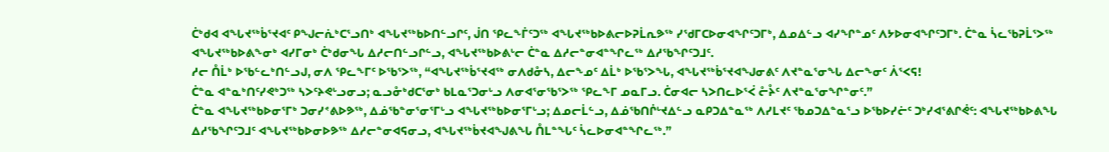ᑖᒃᑯᐊ ᐊᖓᔪᖅᑳᕐᔪᐊᑦ ᑭᖑᓕᕇᒃᑕᕐᓗᑎᒃ ᐊᖓᔪᖅᑲᐅᑎᓪᓗᒋᑦ, ᒎᑎ ᕿᓚᖕᒦᑦᑐᖅ ᐊᖓᔪᖅᑲᐅᕕᓕᐅᕈᒫᕆᕗᖅ ᓯᖁᒥᑕᐅᓂᐊᖏᑦᑐᒥᒃ, ᐃᓄᐃᓪᓗ ᐊᓯᖏᓐᓄᑦ ᐱᔭᐅᓂᐊᖏᑦᑐᒥᒃ. ᑖᓐᓇ ᓵᓚᖃᕈᒫᕐᐳᖅ ᐊᖓᔪᖅᑲᐅᕕᖕᓂᒃ ᐊᓯᒥᓂᒃ ᑖᒃᑯᓂᖓ ᐃᓱᓕᑎᓪᓗᒋᓪᓗ, ᐊᖓᔪᖅᑲᐅᕕᒡᓕ ᑖᓐᓇ ᐃᓱᓕᓐᓂᐊᓐᖏᓚᖅ ᐃᓱᖃᖏᑦᑐᒧᑦ.
ᓱᓕ ᑍᒫᒃ ᐅᖃᓪᓚᒃᑎᓪᓗᒍ, ᓂᐱ ᕿᓚᖕᒥᑦ ᐅᖃᕐᐳᖅ, “ᐊᖓᔪᖅᑳᕐᔪᐊᖅ ᓂᐱᑯᓁᓴ, ᐃᓕᖕᓄᑦ ᐃᒫᒃ ᐅᖃᕐᐳᖓ, ᐊᖓᔪᖅᑳᕐᔪᐊᖑᓂᕕᑦ ᐱᔪᓐᓇᕐᓂᖓ ᐃᓕᖕᓂᑦ ᐲᕐᐸᕋ!
ᑖᓐᓇ ᐊᓐᓇᒃᑎᑦᓯᕙᒃᑐᖅ ᓴᐳᑦᔨᕙᒡᓗᓂᓗ; ᓇᓗᓁᒃᑯᑕᕐᓂᒃ ᑲᒪᓇᕐᑐᓂᒡᓗ ᐱᓂᐊᕐᓂᖃᕐᐳᖅ ᕿᓚᖕᒥ ᓄᓇᒥᓗ. ᑖᓂᐊᓕ ᓴᐳᑎᓚᐅᕐᐹ ᓔᔧᑦ ᐱᔪᓐᓇᕐᓂᖏᓐᓂᑦ.”
ᑖᓐᓇ ᐊᖓᔪᖅᑲᐅᓂᕐᒥᒃ ᑐᓂᓯᕝᕕᐅᕗᖅ, ᐃᓅᖃᓐᓂᕐᓂᕐᒥᒡᓗ ᐊᖓᔪᖅᑲᐅᓂᕐᒥᒡᓗ; ᐃᓄᓕᒫᓪᓗ, ᐃᓅᖃᑎᒌᒡᔪᐃᓪᓗ ᓇᑭᑐᐃᓐᓇᖅ ᐱᓯᒪᔪᑦ ᖃᓄᑐᐃᓐᓇᕐᓗ ᐅᖃᐅᓯᓖᑦ ᑐᒃᓯᐊᕐᕕᒋᕚᑦ: ᐊᖓᔪᖅᑲᐅᕕᖓ ᐃᓱᖃᖏᑦᑐᒧᑦ ᐊᖓᔪᖅᑲᐅᓂᐅᕗᖅ ᐃᓱᓕᓐᓂᐊᕋᓂᓗ, ᐊᖓᔪᖅᑳᔪᐊᖑᕕᖓ ᑍᒪᓐᖓᑦ ᓵᓚᐅᓂᐊᓐᖏᓚᖅ.”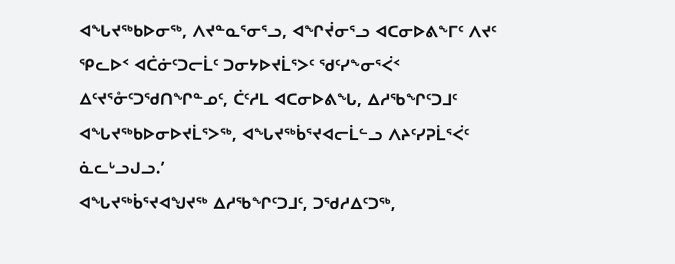ᐊᖓᔪᖅᑲᐅᓂᖅ, ᐱᔪᓐᓇᕐᓂᕐᓗ, ᐊᖏᔫᓂᕐᓗ ᐊᑕᓂᐅᕕᖕᒥᑦ ᐱᔪᑦ ᕿᓚᐅᑉ ᐊᑖᓃᑦᑐᓕᒫᑦ ᑐᓂᔭᐅᔪᒫᕐᐳᑦ ᖁᑦᓯᖕᓂᕐᐹᑉ ᐃᑦᔪᕐᓁᑦᑐᖁᑎᖏᓐᓄᑦ, ᑖᑦᓱᒪ ᐊᑕᓂᐅᕕᖓ, ᐃᓱᖃᖏᑦᑐᒧᑦ ᐊᖓᔪᖅᑲᐅᓂᐅᔪᒫᕐᐳᖅ, ᐊᖓᔪᖅᑳᕐᔪᐊᓕᒫᓪᓗ ᐱᔨᑦᓯᕈᒫᕐᐹᑦ ᓈᓚᒡᓗᒍᓗ.’
ᐊᖓᔪᖅᑳᕐᔪᐊᖑᔪᖅ ᐃᓱᖃᖏᑦᑐᒧᑦ, ᑐᖁᓱᐃᑦᑐᖅ,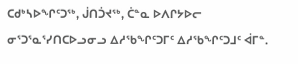ᑕᑯᒃᓴᐅᖏᑦᑐᖅ, ᒎᑎᑑᔪᖅ, ᑖᓐᓇ ᐅᐱᒋᔭᐅᓕ ᓂᕐᑐᕐᓇᕐᓯᑎᑕᐅᓗᓂᓗ ᐃᓱᖃᖏᑦᑐᒥᑦ ᐃᓱᖃᖏᑦᑐᒧᑦ ᐋᒥᓐ.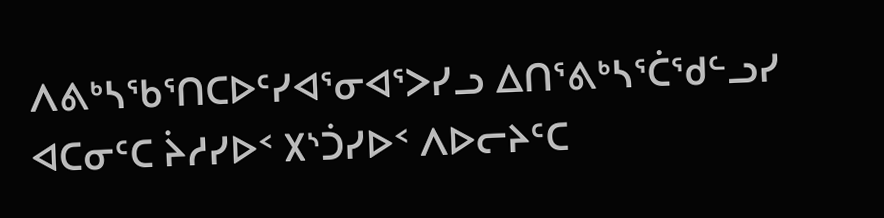ᐱᕕᒃᓴᖃᕐᑎᑕᐅᑦᓯᐊᕐᓂᐊᕐᐳᓯᓗ ᐃᑎᕐᕕᒃᓴᕐᑖᖁᓪᓗᓯ ᐊᑕᓂᑦᑕ ᔩᓱᓯᐅᑉ ᙭ᔅᑑᓯᐅᑉ ᐱᐅᓕᔨᑦᑕ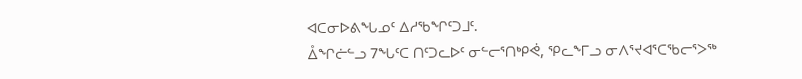ᐊᑕᓂᐅᕕᖓᓄᑦ ᐃᓱᖃᖏᑦᑐᒧᑦ.
ᐂᖏᓖᓪᓗ 7ᖓᑦᑕ ᑎᑦᑐᓚᐅᑦ ᓂᓪᓕᕐᑎᒃᑭᕚ, ᕿᓚᖕᒥᓗ ᓂᐱᕐᔪᐊᕐᑕᖃᓕᕐᐳᖅ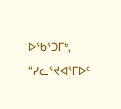ᐅᖃᕐᑐᒥᒃ, “ᓯᓚᕐᔪᐊᕐᒥᐅᑦ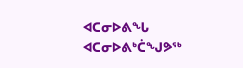ᐊᑕᓂᐅᕕᖓ ᐊᑕᓂᐅᕕᒃᑖᖑᕗᖅ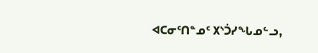ᐊᑕᓂᑦᑎᓐᓄᑦ ᙭ᔅᑑᓯᖓᓄᓪᓗ,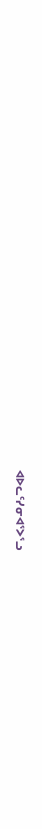ᐊᐅᓚᑦᓯᓂᐊᕐᐳᕐᓗ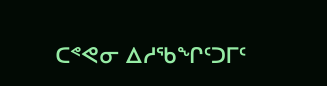ᑕᕝᕙᓂ ᐃᓱᖃᖏᑦᑐᒥᑦ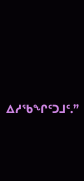ᐃᓱᖃᖏᑦᑐᒧᑦ.”